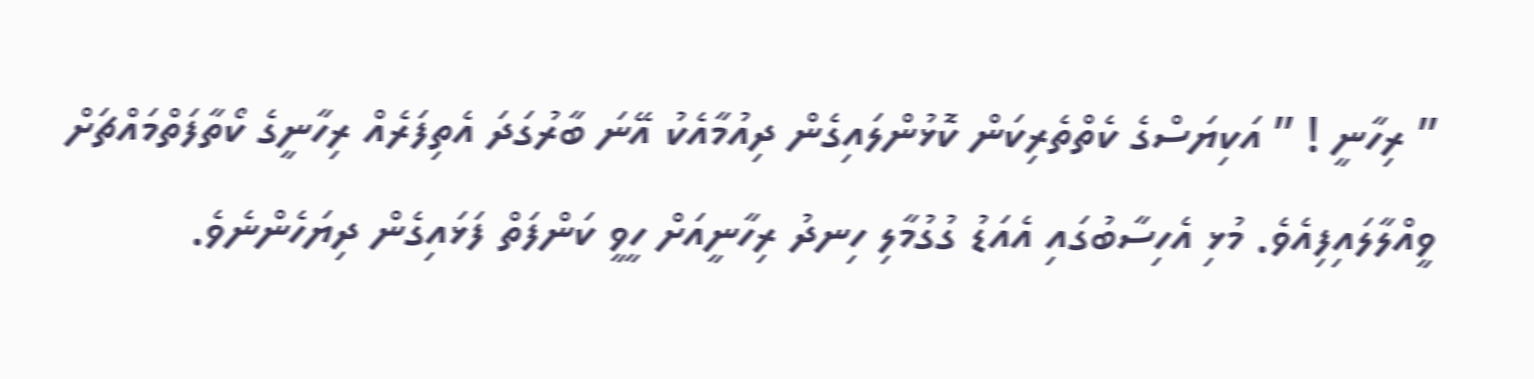” ރިހާނީ ! ” އަކިޔަސްގެ ކެތްތެރިކަން ކޮޅުންލައިގެން ދިއުމާއެކު އޭނަ ބާރުގަދަ އެތިފަރެއް ރިހާނީގެ ކޯތާފަތްމައްޗަށް ވީއްލާލައިފިއެވެ. މުޅި އެހިސާބުގައި އެއަޑު ގުގުމާލި ހިނދު ރިހާނީއަށް ހީވީ ކަންފަތް ފަޅައިގެން ދިޔަހެންނެވެ.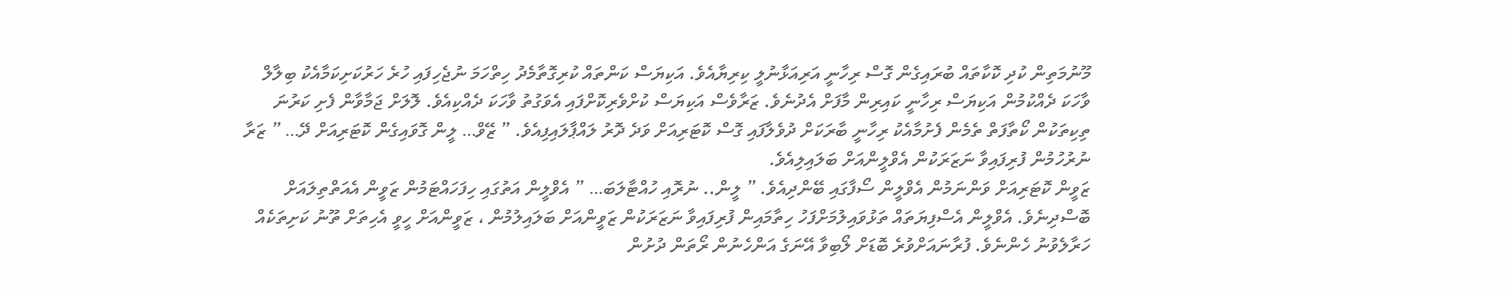މޫނުމަތިން ކުދި ކޮކާތައް ބުރައިގެން ގޮސް ރިހާނީ އަރިއަޅާނުލީ ކިރިޔާއެވެ. އަކިޔަސް ކަންތައް ކުރިގޮތާމެދު ހިތްހަމަ ނުޖެހިފައި ހުރެ ހަރުކަށިކަމާއެކު ބިލާލް ވާހަކަ ދެއްކުމުން އަކިޔަސް ރިހާނީ ކައިރިން މާފަށް އެދުނެވެ. ޒަރާވެސް އަކިޔަސް ކުށްވެރިކޮށްފައި އެވަގުތު ވާހަކަ ދެއްކިއެވެ. ލޮލަށް ޖަމާވާން ފެށި ކަރުނަ ތިކިތަކުން ކޯތާފަތް ތެމެން ފެށުމާއެކު ރިހާނީ ބާރަކަށް ދުވެލާފައި ގޮސް ކޮޓަރިއަށް ވަދެ ދޮރު ލައްޕާލައިފިއެވެ. ” ޒޭވް… ލީން ގޮވައިގެން ކޮޓަރިއަށް ދޭ… ” ޒަރާ ނުރުހުމުން ފުރިފައިވާ ނަޒަރަކުން އެވްލީންއަށް ބަލައިލިއެވެ.
ޒަވީން ކޮޓަރިއަށް ވަންނަމުން އެވްލީން ސޯފާގައި ބޭންދިއެވެ. ” ލީން.. ނުރޮއި ހުއްޓާލަބަ… ” އެވްލީން އަތުގައި ހިފަހައްޓަމުން ޒަވީން އެއަތްތިލައަށް ބޮސްދިނެވެ. އެވްލީން އެސްފިޔަތައް ތަޅުވައިލުމަށްފަހު ހިތާމައިން ފުރިފައިވާ ނަޒަރަކުން ޒަވީންއަށް ބަލައިލުމުން ، ޒަވީންއަށް ހީވީ އެހިތަށް ތޫނު ކަށިތަކެއް ހަރާލެވުނު ހެންނެވެ. ފުރާނައަށްވުރެ ބޮޑަށް ލޯބިވާ އޭނަގެ އަންހެނުން ރޯތަން ދުށުން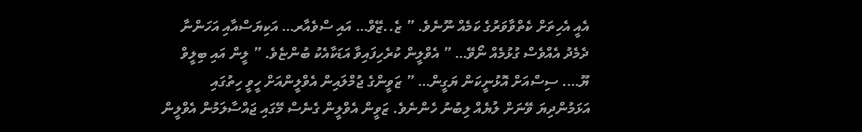އެއީ އެހިތަށް ކެތްވާވަރުގެ ކަމެއް ނޫނެވެ. ” ޒެ..ޒޭވް… އައި ސްވެއާރ… އަކިޔަސްއާއި އަހަންނާ ދެމެދު އެއްވެސް ގުޅުމެއް ނޯވޭ… ” އެވްލީން ކުރެހިފައިވާ އަޑަކާއެކު ބުންޏެވެ. ” ލީން އައި ބިލީވް ޔޫ…. ސިސްއަށް އޮޅުނީކަން ޔަގީން… ” ޒަވީންގެ ޖުމްލައިން އެވްލީންއަށް ހީވީ ހިތުގައި އަޅަމުންދިޔަ ވޭނަށް ލުޔެއް ލިބުނު ހެންނެވެ. ޒަވީން އެވްލީން ގެނެސް މޭގައި ޖައްސާލަމުން އެވްލީން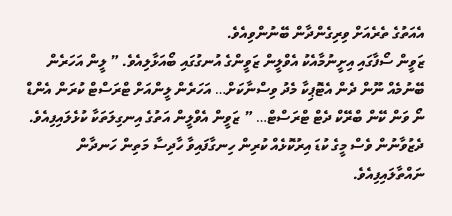އެއަތުގެ ތެރެއަށް ވިރިގެންދާން ބޭނުންވިއެވެ.
ޒަވީން ސޯފާގައި އިށީނުމާއެކު އެވްލީން ޒަވީންގެ އުނގުގައި ބޯއަޅާލިއެވެ. ” ލީން އަހަރެން ބޭނުމެއް ނޫން ދެން އެޓޮޕިކާ މެދު ވިސްނާކަށް… އަހަރެން ލީންއަށް ޓްރަސްޓް ކުރަން އެންޑް ނޯ ވަން ކޭން ބްރޭކް ދެޓް ޓްރަސްޓް… ” ޒަވީން އެވްލީން އަތުގެ އިނގިލަތަކާ ކުޅެލައިފިއެވެ. ދެޒުވާނުން ވެސް މީގެ ކުޑަ އިރުކޮޅެއް ކުރިން ހިނގާފައިވާ ހާދިސާ މަތިން ހަނދާން ނައްތާލައިފިއެވެ.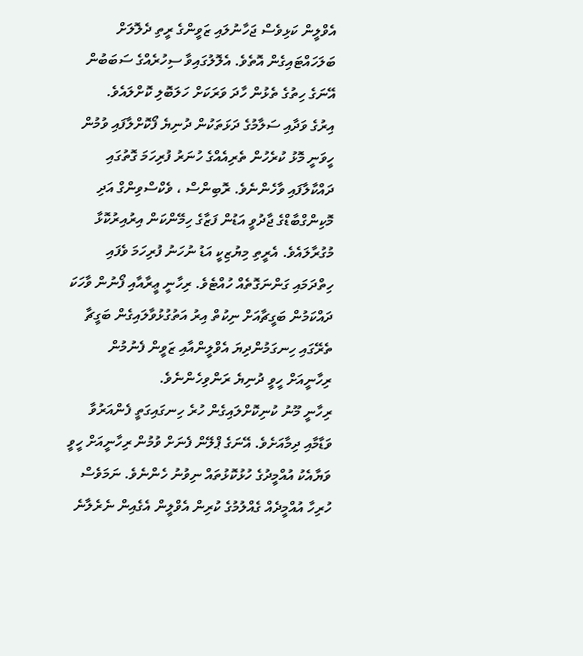އެވްލީން ކަޅިވެސް ޖަހާނުލައި ޒަވީންގެ ރީތި ދެލޮލަށް ބަލަހައްޓައިގެން އޮތެވެ. އެލޮލުގައިވާ ސިހުރެއްގެ ސަބަބުން އޭނަގެ ހިތުގެ ތެޅުން ހާދަ ވަރަކަށް ހަލަބޮލި ކޮށްލައެވެ.
އިރުގެ ވަދާއި ސަލާމުގެ ދަޅަތަކުން ދުނިޔެ ފޯކޮށްލާފައި ވުމުން ހީވަނީ މޮޅު ކުރެހުން ތެރިއެއްގެ ހުނަރު ފުރިހަމަ ގޮތުގައި ދައްކާލާފައި ވާހެންނެވެ. ރޮބިންސް ، ވެކްސްވިންގް އަދި މޮކިންގްބާޑްގެ ޖާދުވީ އަޑުން ފަޒާގެ ހިމޭންކަން އިރުއިރުކޮޅާ މުގުރާލައެވެ. އެރީތި މިޔުޒިކީ އަޑު ނުހަނު ފުރިހަމަ ވެފައި ހިތްދަމައި ގަންނަގޮތެއް ހުއްޓެވެ. ރިހާނީ ޢީރާއާއި ފޯނުން ވާހަކަ ދައްކަމުން ބަގީޗާއަށް ނިކުތް އިރު އަތުގުޅުވާލައިގެން ބަގީޗާ ތެރޭގައި ހިނގަމުންދިޔަ އެވްލީންއާއި ޒަވީން ފެނުމުން ރިހާނީއަށް ހީވީ ދުނިޔެ ރަންވިހެންނެވެ.
ރިހާނީ މޫނު ކުނިކޮށްލައިގެން ހުރެ ހިނގައިގަތީ ފެންއަރުވާ ވަޑާމާއި ދިމާއަށެވެ. އޭނަގެ ޕްލޭން ފެނަށް ވުމުން ރިހާނީއަށް ހީވީ ވަޔާއެކު އުއްމީދުގެ ހުޅުކޮޅުތައް ނިވުނު ހެންނެވެ. ނަމަވެސް ހުރިހާ އުއްމީދެއް ގެއްލުމުގެ ކުރިން އެވްލީން އެގެއިން ނެރެލާނެ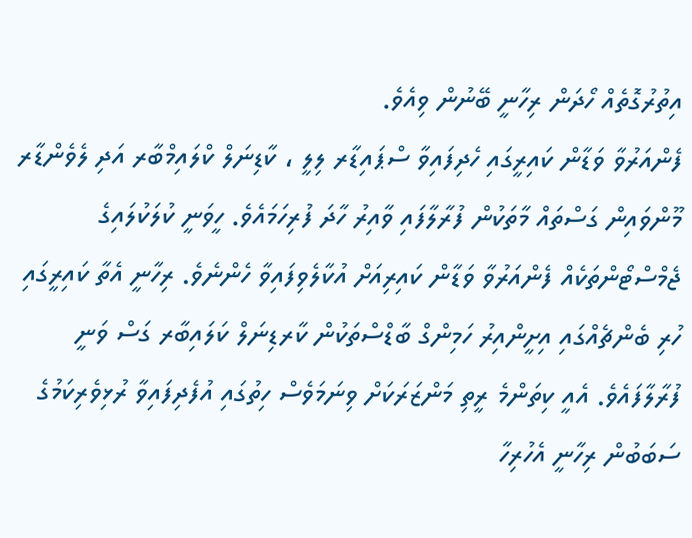އިތުރުގޮތެއް ހޯދަން ރިހާނީ ބޭނުން ވިއެވެ.
ފެންއަރުވާ ވަޑާން ކައިރީގައި ހެދިފައިވާ ސްޕައިޑާރ ލިލީ ، ކާޑިނަލް ކްލައިމްބާރ އަދި ލެވެންޑާރ މޫންވައިން ގަސްތައް މާތަކުން ފުރާލާފައި ވާއިރު ހާދަ ފުރިހަމައެވެ. ހީވަނީ ކުލަކުލައިގެ ޖެމްސްޓޯންތަކެއް ފެންއަރުވާ ވަޑާން ކައިރިއަށް އުކާލެވިފައިވާ ހެންނެވެ. ރިހާނީ އެތާ ކައިރީގައި ހުރި ބެންޗެއްގައި އިށީންއިރު ހަމިންގް ބާޑްސްތަކުން ކާރޑިނަލް ކަލައިބާރ ގަސް ވަނީ ފުރާލާފައެވެ. އެއީ ކިތަންމެ ރީތި މަންޒަރަކަށް ވިނަމަވެސް ހިތުގައި އުފެދިފައިވާ ރުޅިވެރިކަމުގެ ސަބަބުން ރިހާނީ އެހުރިހާ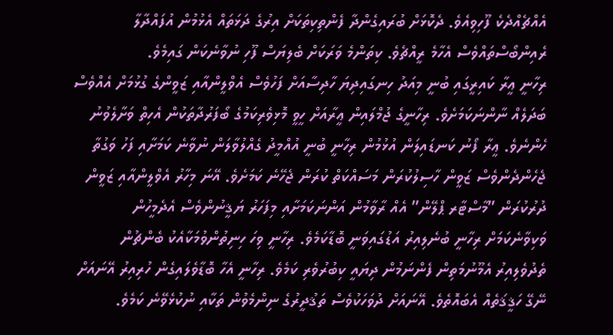އެއްޗެއްދެކެ ފޫހިވިއެވެ. ދެކޮޅަށް ބުރައިގެންދާ ފެންތިކިތަކަށް އިރުގެ ދަޅަތައް އެޅުމުން އުފައްދާލާ ރެއިންބޯސްތައްވެސް އެހާމެ ރީއްޗެވެ. ކިތަންމެ ވަރަކަށް ބެލިޔަސް ފޫހި ނުވާނެކަން ގައިމެވެ.
ރިހާނީ ޢީރާ ކައިރީގައި ބުނީ މިއަދު ހިނގައިދިޔަ ހާދިސާއަށް ފަހުވެސް އެވްލީންއާއި ޒަވީންގެ ގުޅުމަށް އެއްވެސް ބަދަލެއް ނާންނަކަމަށެވެ. ރިހާނީގެ ޖުމްލައިން ޢީރާއަށް ހީވީ މޮޅިވެރިކަމުގެ ބޯފަރުދާތަކުން އެހިތް ވަށާލެވުނު ހެންނެވެ. ޢީރާ ފޯނު ކަނޑައިލަން އުޅުމުން ރިހާނީ ބުނީ އުއްމީދު ގެއްލުވާލަން ނުވާނެ ކަމަށާއި ފަހު ވަގުތާ ޖެހެންދެންވެސް ޒަވީން ހާސިލުކުރަން މަސައްކަތް ކުރަން ޖެހޭނެ ކަމަށެވެ. އޭނަ މިހާރު އެވްލީންއާއި ޒަވީން ދުރުކުރަން ”މާސްޓާރ ޕްލޭން” އެއް ރާވާމުން އަންނަކަމަށާއި މިފަހަރު ޔަޤީނުންވެސް އެދެމީހުން ވަކިވާނެކަމަށް ރިހާނީ ބުނެލިއިރު އަޑުގައިވަނީ ބޮޑާކަމެވެ. ރިހާނީ ވިހަ ހިނިތުންވުމަކާއެކު ބެންޗުން ތެދުވެލިއިރު އެމޫނުމަތިން ފެންނަމުން ދިޔައީ ކިބުރުވެރި ކަމެވެ. ރިހާނީ އެހާ ބޮޑާވެލައިގެން ހުރިއިރު އޭނައަށް ނޭގޭ ހަޤީޤަތެއް އެބައޮތެވެ. އޭނައަށް ދުވަހަކުވެސް ތަޤުދީރުގެ ނިންމެވުން ތަކާއި ނުކުޅެވޭނެ ކަމެވެ.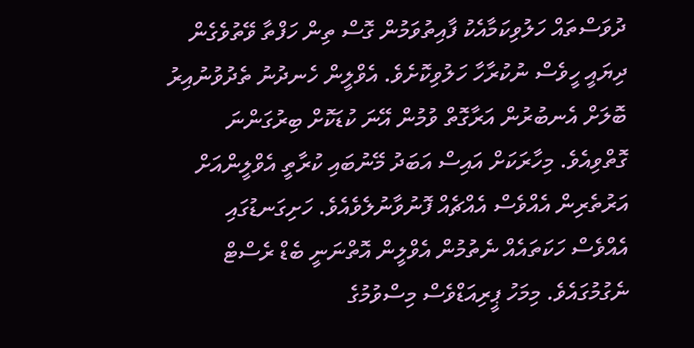ދުވަސްތައް ހަލުވިކަމާއެކު ފާއިތުވަމުން ގޮސް ތިން ހަފްތާ ވޭތުވެގެން ދިޔައީ ހީވެސް ނުކުރާހާ ހަލުވިކޮށެވެ. އެވްލީން ހެނދުނު ތެދުވުނުއިރު ބޮލަށް އެނބުރުން އަރާގޮތް ވުމުން އޭނަ ކުޑަކޮށް ބިރުގަންނަ ގޮތްވިއެވެ. މިހާރަކަށް އައިސް އަބަދު މޭނުބައި ކުރާތީ އެވްލީންއަށް އަރުތެރިން އެއްވެސް އެއްޗެއް ފޮނުވާނުލެވެއެވެ. ހަށިގަނޑުގައި އެއްވެސް ހަކަތައެއް ނެތުމުން އެވްލީން އޮތްނަނީ ބެޑް ރެސްޓް ނެގުމުގައެވެ. މިމަހު ޕީރިއަޑްވެސް މިސްވުމުގެ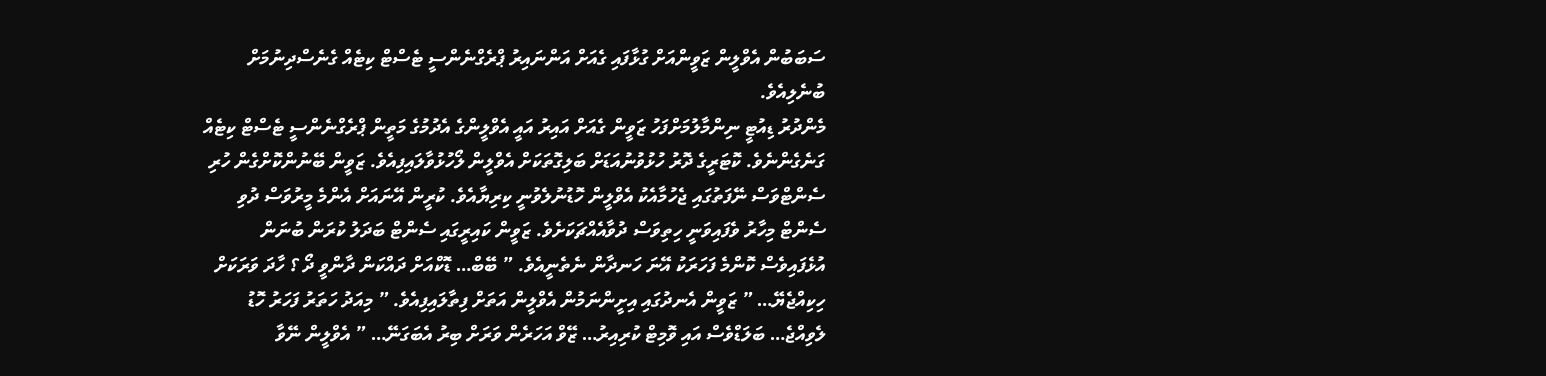ސަބަބުން އެވްލީން ޒަވީންއަށް ގުޅާފައި ގެއަށް އަންނައިރު ޕްރެގްނެންސީ ޓެސްޓް ކިޓެއް ގެނެސްދިނުމަށް ބުނެލިއެވެ.
މެންދުރު ޑިއުޓީ ނިންމާލުމަށްފަހު ޒަވީން ގެއަށް އައިރު އައީ އެވްލީންގެ އެދުމުގެ މަތީން ޕްރެގްނެންސީ ޓެސްޓް ކިޓެއް ގަނެގެންނެވެ. ކޮޓަރީގެ ދޮރު ހުޅުވުނުއަޑަށް ބަލިގޮތަކަށް އެވްލީން ލޯހުޅުވާލައިފިއެވެ. ޒަވީން ބޭނުންކޮށްގެން ހުރި ސެންޓްވަސް ނޭފަތުގައި ޖެހުމާއެކު އެވްލީން ހޮޑުނުލެވުނީ ކިރިޔާއެވެ. ކުރީން އޭނައަށް އެންމެ މީރުވަސް ދުވި ސެންޓް މިހާރު ވެފައިވަނީ ހިތިވަސް ދުވާއެއްޗަކަށެވެ. ޒަވީން ކައިރީގައި ސެންޓް ބަދަލު ކުރަން ބުނަން އުޅެފައިވެސް ކޮންމެ ފަހަރަކު އޭނަ ހަނދާން ނެތެނީއެވެ. ” ބޭބް… ޑޮކްއަށް ދައްކަން ދާންވީ ދޯ ؟ ހާދަ ވަރަކަށް ހިކިއްޖެޔޭ… ” ޒަވީން އެނދުގައި އިށީންނަމުން އެވްލީން އަތަށް ފިތާލައިފިއެވެ. ” މިއަދު ހަތަރު ފަހަރު ހޮޑު ލެވިއްޖެ… ބަލަޑްވެސް އައި ވޮމިޓް ކުރިއިރު… ޒޭވް އަހަރެން ވަރަށް ބިރު އެބަގަނޭ… ” އެވްލީން ނޭވާ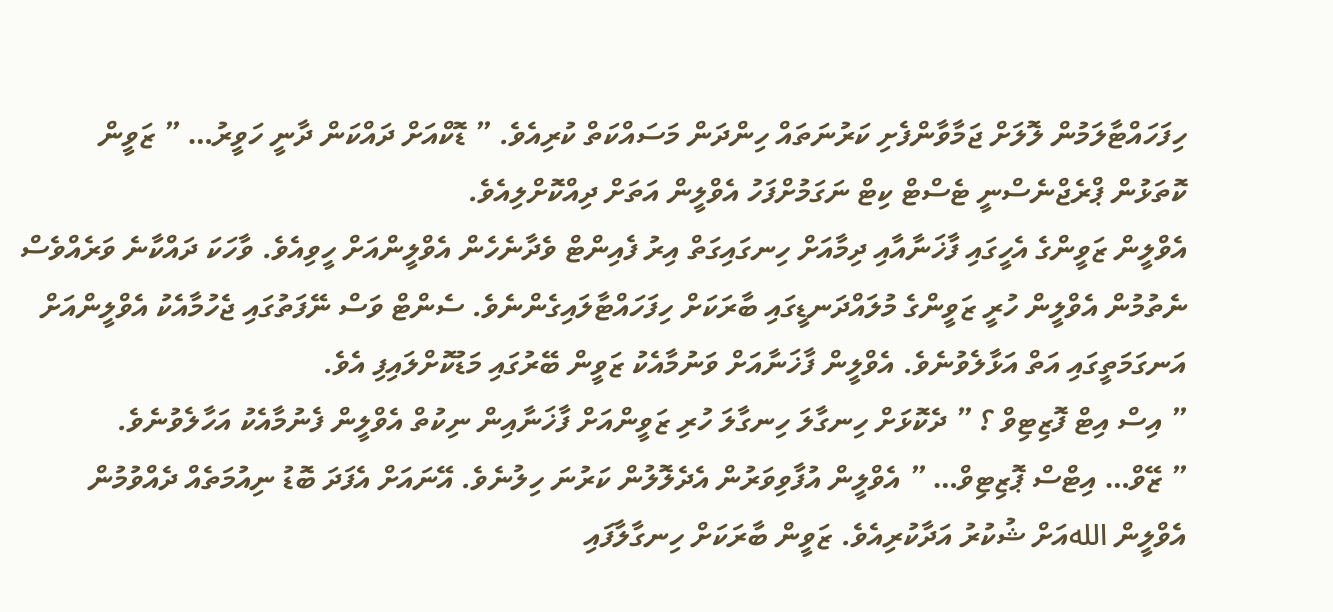ހިފަހައްޓާލަމުން ލޮލަށް ޖަމާވާންފެށި ކަރުނަތައް ހިންދަން މަސައްކަތް ކުރިއެވެ. ” ޑޮކްއަށް ދައްކަން ދާނީ ހަވީރު… ” ޒަވީން ކޮތަޅުން ޕްރެޖްނެސްނީ ޓެސްޓް ކިޓް ނަގަމުށްފަހު އެވްލީން އަތަށް ދިއްކޮށްލިއެވެ.
އެވްލީން ޒަވީންގެ އެހީގައި ފާޚަނާއާއި ދިމާއަށް ހިނގައިގަތް އިރު ފެއިންޓް ވެދާނެހެން އެވްލީންއަށް ހީވިއެވެ. ވާހަކަ ދައްކާނެ ވަރެއްވެސް ނެތުމުން އެވްލީން ހުރީ ޒަވީންގެ މުލައްދަނޑީގައި ބާރަކަށް ހިފަހައްޓާލައިގެންނެވެ. ސެންޓް ވަސް ނޭފަތުގައި ޖެހުމާއެކު އެވްލީންއަށް އަނގަމަތީގައި އަތް އަޅާލެވުނެވެ. އެވްލީން ފާޚަނާއަށް ވަނުމާއެކު ޒަވީން ބޭރުގައި މަޑުކޮށްލައިފި އެވެ.
” އިސް އިޓް ފޮޒިޓިވް ؟ ” ދެކޮޅަށް ހިނގާލަ ހިނގާލަ ހުރި ޒަވީންއަށް ފާޚަނާއިން ނިކުތް އެވްލީން ފެނުމާއެކު އަހާލެވުނެވެ.
” ޒޭވް… އިޓްސް ޕޮޒިޓިވް… ” އެވްލީން އުފާވިވަރުން އެދެލޮލުން ކަރުނަ ހިލުނެވެ. އޭނައަށް އެފަދަ ބޮޑު ނިއުމަތެއް ދެއްވުމުން އެވްލީން اللهއަށް ޝުކުރު އަދާކުރިއެވެ. ޒަވީން ބާރަކަށް ހިނގާލާފައި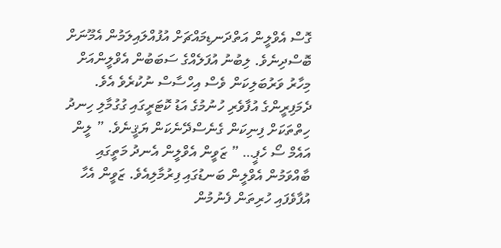ގޮސް އެވްލީން އަތްދަނޑިމައްޗަށް އުފުއްލައިލަމުން އެމޫނަށް ބޮސްދިނެވެ. ލިބުނު އުފަލެއްގެ ސަބަބުން އެވްލީންއަށް މިހާރު ވަރުބަލިކަން ވެސް އިހްސާސް ނުކުރެވެ އެވެ. ދެމަފިރީންގެ އުފާވެރި ހުނުމުގެ އަޑު ކޮޓަރީގައި ގުގުމާލި ހިނދު ހިތްތަކަށް ފިނިކަން ގެނެސްދޭނެކަން ޔަޤީނެވެ. ” ލީން އައެމް ސޯ ހެޕީ… ” ޒަވީން އެވްލީން އެނދު މަތީގައި ބާއްވަމުން އެވްލީން ބަނޑުގައި ފިރުމާލިއެވެ. ޒަވީން އެހާ އުފާވެފައި ހުރިތަން ފެނުމުން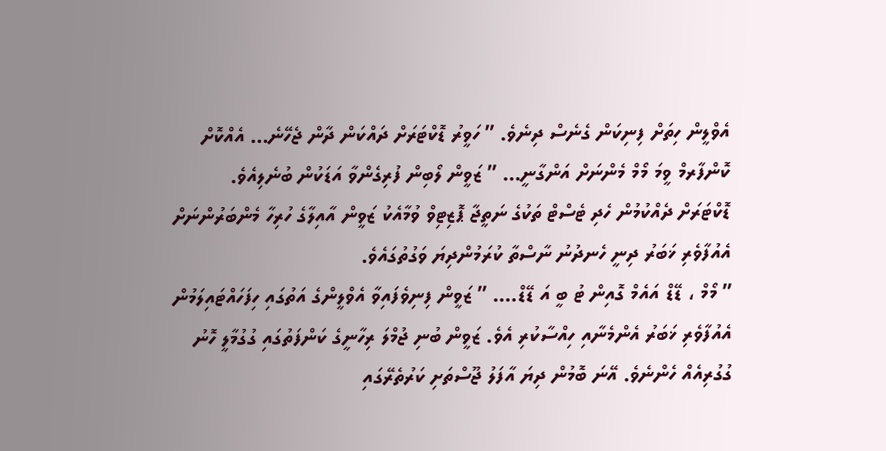އެވްލީން ހިތަށް ފިނިކަން ގެނެސް ދިނެވެ. ” ހަވީރު ޑޮކްޓަރަށް ދައްކަން ދާން ޖެހޭނެ… އެއްކޮށް ކޮންފާރމް ވީމަ މޯމް މެންނަށް އަންގާނީ… ” ޒަވީން ލޯބިން ފުރިގެންވާ އަޑަކުން ބުނެލިއެވެ.
ޑޮކްޓަރަށް ދެއްކުމުން ހެދި ޓެސްޓް ތަކުގެ ނަތީޖާ ޕޮޒިޓިވް ވުމާއެކު ޒަވީން އާއިލާގެ ހުރިހާ މެންބަރުންނަށް އެއުފާވެރި ޚަބަރު ދިނީ ހެނދުނު ނާސްތާ ކުރަމުންދިޔަ ވަގުތުގައެވެ.
” މޯމް ، ޑޭޑް އައެމް ގޮއިން ޓު ބީ އަ ޑޭޑް…. ” ޒަވީން ފިނިވެފައިވާ އެވްލީންގެ އަތުގައި ހިފަހައްޓައިލަމުން އެއުފާވެރި ޚަބަރު އެންމެނާއި ހިއްސާކުރި އެވެ. ޒަވީން ބުނި ޖުމްލަ ރިހާނީގެ ކަންފަތުގައި ގުގުމާލީ ހޮނު ގުގުރިއެއް ހެންނެވެ. އޭނަ ބޮމުން ދިޔަ އާފަލު ޖޫސްތަށި ކަރުތެރޭގައި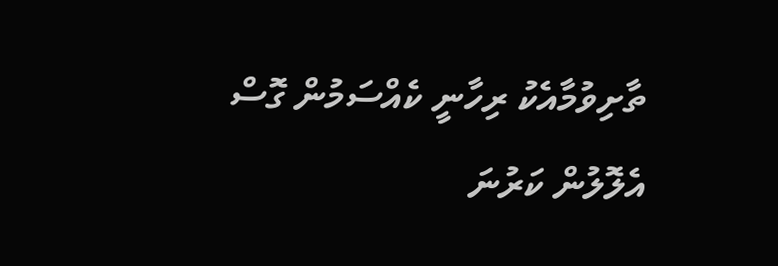ތާށިވުމާއެކު ރިހާނީ ކެއްސަމުން ގޮސް އެލޮލުން ކަރުނަ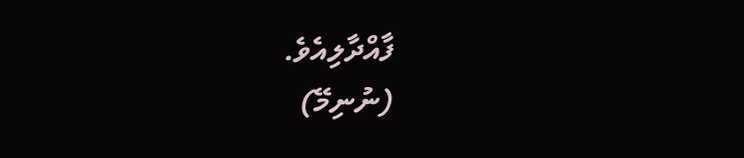ފާއްދާލިއެވެ.
(ނުނިމޭ)